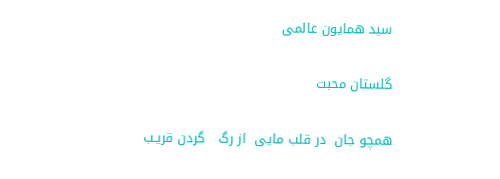سید همایون عالمی

گلستان محبت

همچو جان  در قلب مایی  از رگ   گردن قریـب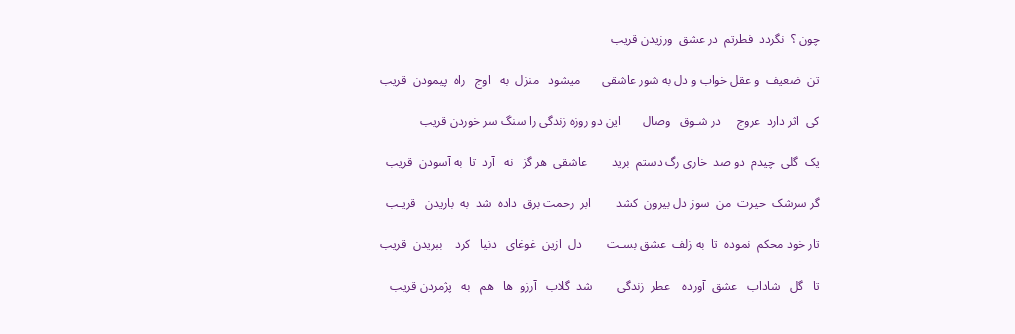چون ؟  نگردد  فطرتم  در عشق  ورزیدن قریب

تن  ضعیف  و عقل خواب و دل به شور عاشقی       میشود   منزل  به   اوج   راه  پیمودن  قریب

کی  اثر دارد  عروج     در شـوق   وصال       این دو روزه زندگی را سنگ سر خوردن قریب

یک  گلی  چیدم  دو صد  خاری رگ دستم  برید        عاشقی  هر گز   نه   آرد  تا  به آسودن  قریب

گر سرشک  حیرت  من  سوز دل بیرون  کشد        ابر  رحمت برق  داده  شد  به  باریدن   قریـب

تار خود محکم  نموده  تا  به زلف  عشق بسـت        دل  ازین  غوغای   دنیا   کرد    ببریدن  قریب

تا   گل   شاداب   عشق  آورده    عطر  زندگی        شد  گلاب   آرزو  ها   هم   به   پژمردن قریب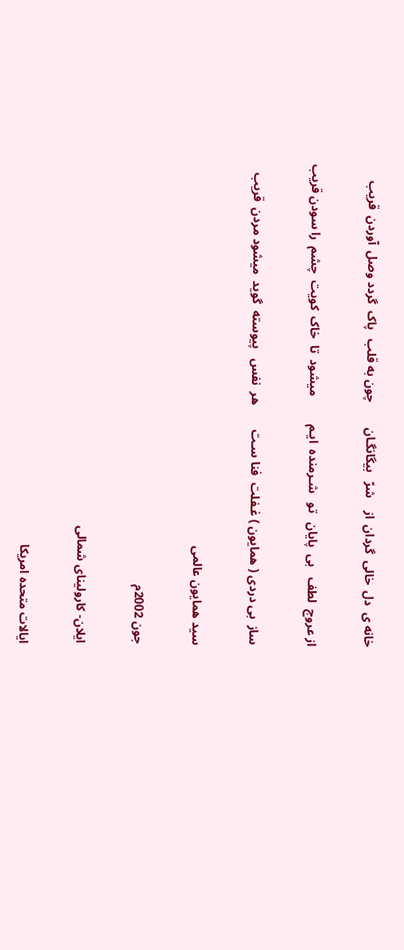خانه ی  دل  خالی  گردان  از    شرّ   بیگانگـان        چون به قلب   پاک  گردد وصل  آوردن  قریب

از عروج  لطف   بی  پایان   تو   شـرمنده  ایـم         میشود  تا  خاک  کویت  چشم  را سودن قریب

ساز  بی دردی ( همایون ) غـفلت  فنا سـت        هر  نفس   پیوسته  گوید  میشود مردن  قریب

سید همایون عالمی

جون 2002م

ایلان- کارولینای شمالی

ایالات متحده امریکا